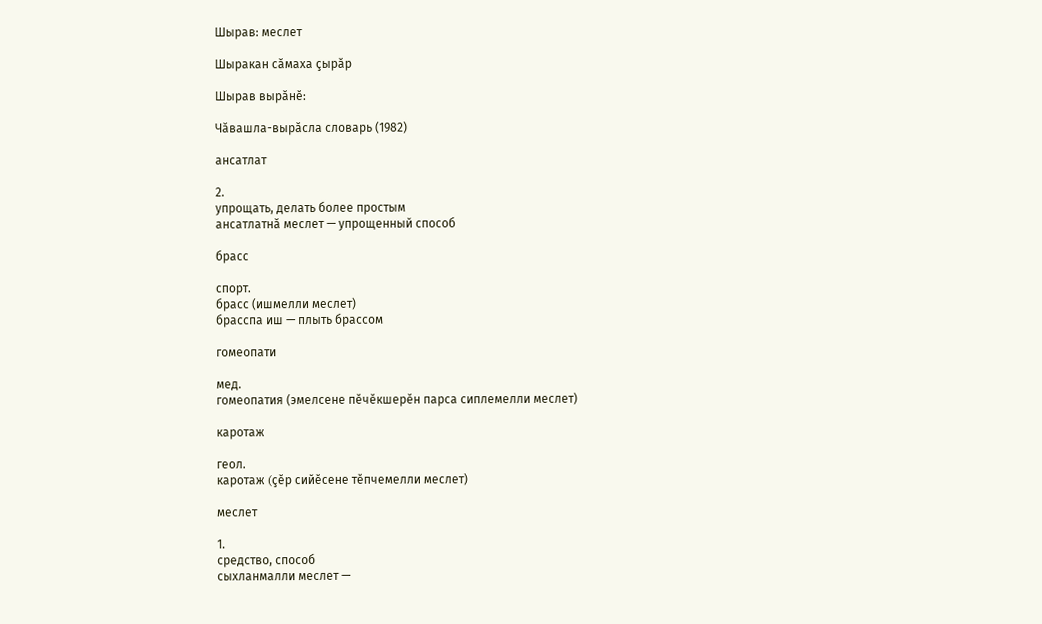Шырав: меслет

Шыракан сăмаха çырăр

Шырав вырăнĕ:

Чăвашла-вырăсла словарь (1982)

ансатлат

2.
упрощать, делать более простым
ансатлатнă меслет — упрощенный способ

брасс

спорт.
брасс (ишмелли меслет)
брасспа иш — плыть брассом

гомеопати

мед.
гомеопатия (эмелсене пĕчĕкшерĕн парса сиплемелли меслет)

каротаж

геол.
каротаж (çĕр сийĕсене тĕпчемелли меслет)

меслет

1.
средство, способ
сыхланмалли меслет —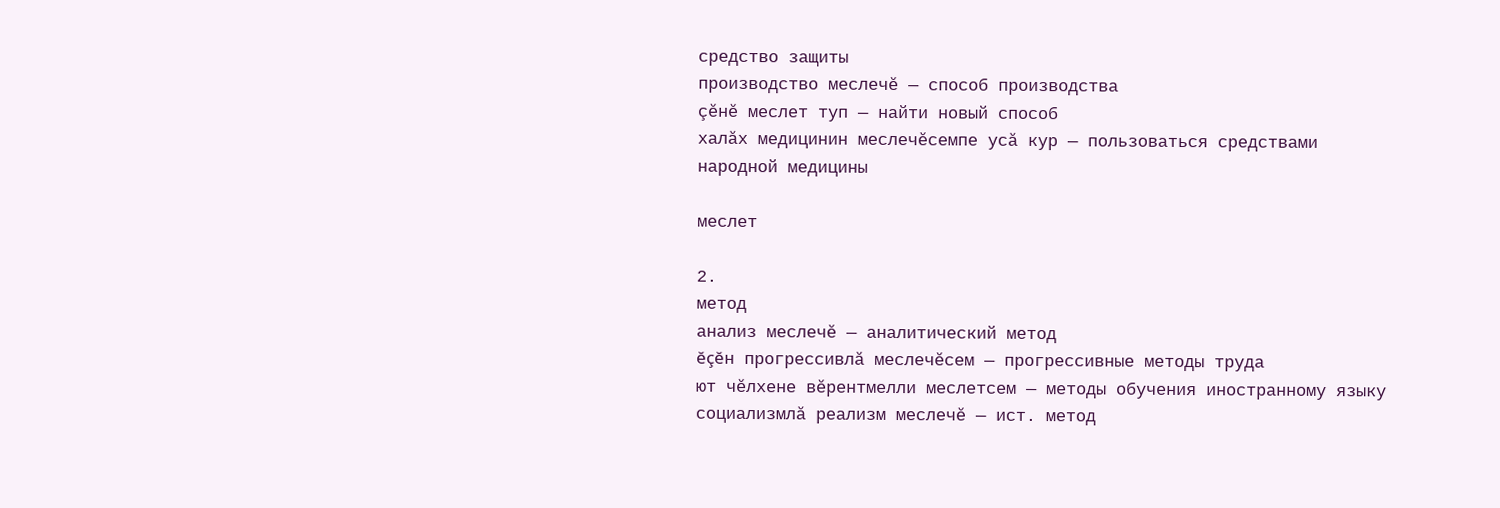средство защиты
производство меслечĕ — способ производства
çĕнĕ меслет туп — найти новый способ
халăх медицинин меслечĕсемпе усă кур — пользоваться средствами народной медицины

меслет

2.
метод
анализ меслечĕ — аналитический метод
ĕçĕн прогрессивлă меслечĕсем — прогрессивные методы труда
ют чĕлхене вĕрентмелли меслетсем — методы обучения иностранному языку
социализмлă реализм меслечĕ — ист. метод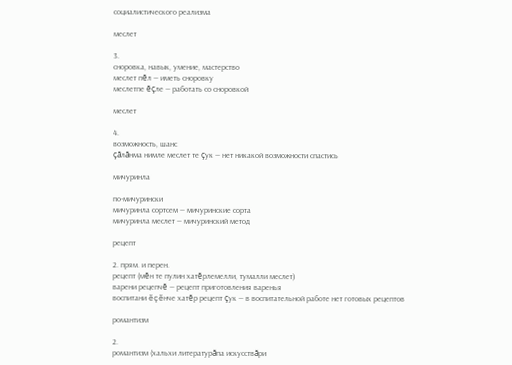социалистического реализма

меслет

3.
сноровка, навык, умение, мастерство
меслет пĕл — иметь сноровку
меслетпе ĕçле — работать со сноровкой

меслет

4.
возможность, шанс
çăлăнма нимле меслет те çук — нет никакой возможности спастись

мичуринла

по-мичурински
мичуринла сортсем — мичуринские сорта
мичуринла меслет — мичуринский метод

рецепт

2. прям. и перен.
рецепт (мĕн те пулин хатĕрлемелли, тумалли меслет)
варени рецепчĕ — рецепт приготовления варенья
воспитани ĕçĕнче хатĕр рецепт çук — в воспитательной работе нет готовых рецептов

романтизм

2.
романтизм (хальхи литературăпа искусствăри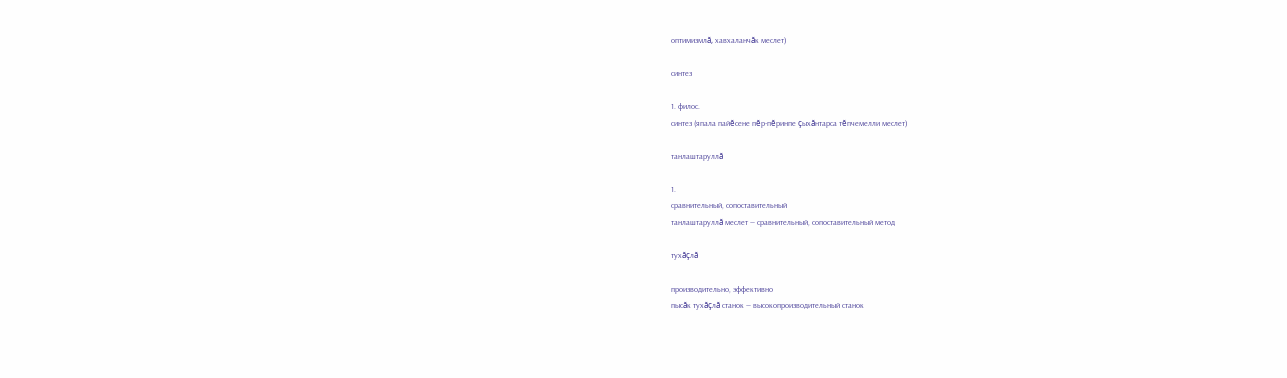оптимизмлă, хавхаланчăк меслет)

синтез

1. филос.
синтез (япала пайĕсене пĕр-пĕринпе çыхăнтарса тĕпчемелли меслет)

танлаштаруллă

1.
сравнительный, сопоставительный
танлаштаруллă меслет — сравнительный, сопоставительный метод

тухăçлă

производительно, эффективно
пысăк тухăçлă станок — высокопроизводительный станок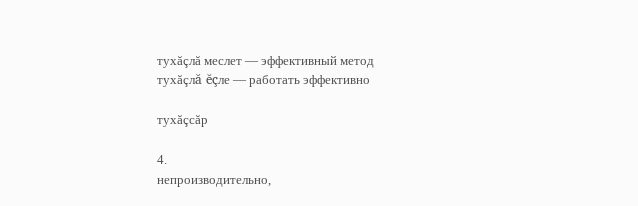тухăçлă меслет — эффективный метод
тухăçлă ĕçле — работать эффективно

тухăçсăр

4.
непроизводительно,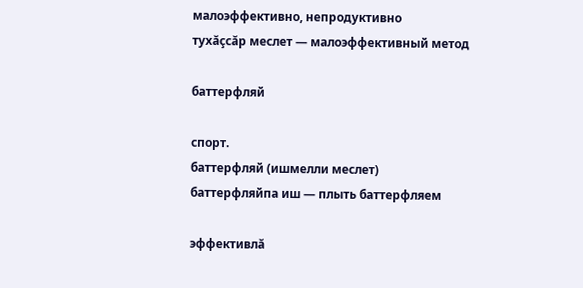малоэффективно, непродуктивно
тухăçсăр меслет — малоэффективный метод

баттерфляй

спорт.
баттерфляй (ишмелли меслет)
баттерфляйпа иш — плыть баттерфляем

эффективлă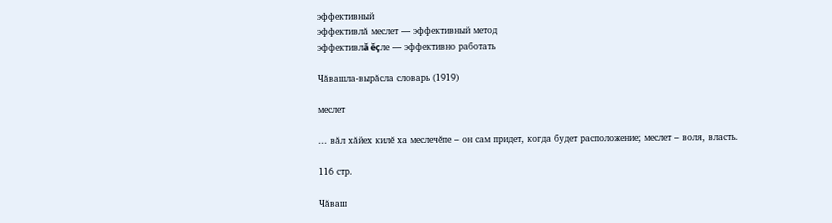эффективный
эффективлă меслет — эффективный метод
эффективлă ĕçле — эффективно работать

Чăвашла-вырăсла словарь (1919)

меслет

... вăл хăйех килĕ ха меслечĕпе – он сам придет, когда будет расположение; меслет – воля, власть.

116 стр.

Чăваш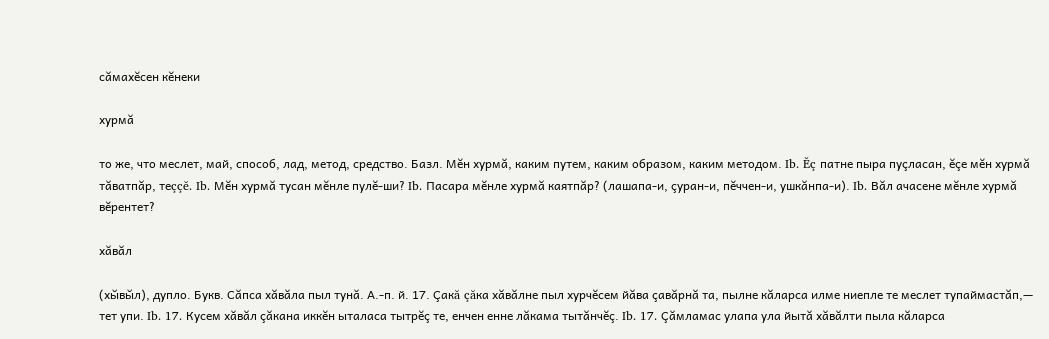сăмахĕсен кĕнеки

хурмă

то же, что меслет, май, способ, лад, метод, средство. Базл. Мĕн хурмă, каким путем, каким образом, каким методом. Ib. Ĕç патне пыра пуçласан, ĕçе мĕн хурмă тăватпăр, теççĕ. Ib. Мĕн хурмă тусан мĕнле пулĕ-ши? Ib. Пасара мĕнле хурмă каятпăр? (лашапа-и, çуран-и, пĕччен-и, ушкăнпа-и). Ib. Вăл ачасене мĕнле хурмă вĕрентет?

хăвăл

(хы̆вы̆л), дупло. Букв. Сăпса хăвăла пыл тунă. А.-п. й. 17. Çакă çăка хăвăлне пыл хурчĕсем йăва çавăрнă та, пылне кăларса илме ниепле те меслет тупаймастăп,— тет упи. Ib. 17. Кусем хăвăл çăкана иккĕн ыталаса тытрĕç те, енчен енне лăкама тытăнчĕç. Ib. 17. Çăмламас улапа ула йытă хăвăлти пыла кăларса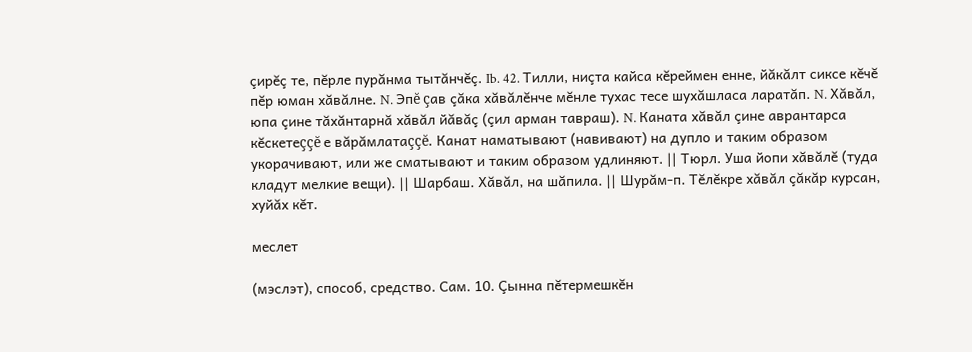çирĕç те, пĕрле пурăнма тытăнчĕç. Ib. 42. Тилли, ниçта кайса кĕреймен енне, йăкăлт сиксе кĕчĕ пĕр юман хăвăлне. N. Эпĕ çав çăка хăвăлĕнче мĕнле тухас тесе шухăшласа ларатăп. N. Хăвăл, юпа çине тăхăнтарнă хăвăл йăвăç (çил арман тавраш). N. Каната хăвăл çине аврантарса кĕскетеççĕ е вăрăмлатаççĕ. Канат наматывают (навивают) на дупло и таким образом укорачивают, или же сматывают и таким образом удлиняют. || Тюрл. Уша йопи хăвăлĕ (туда кладут мелкие вещи). || Шарбаш. Хăвăл, на шăпила. || Шурăм-п. Тĕлĕкре хăвăл çăкăр курсан, хуйăх кĕт.

меслет

(мэслэт), способ, средство. Сам. 10. Çынна пĕтермешкĕн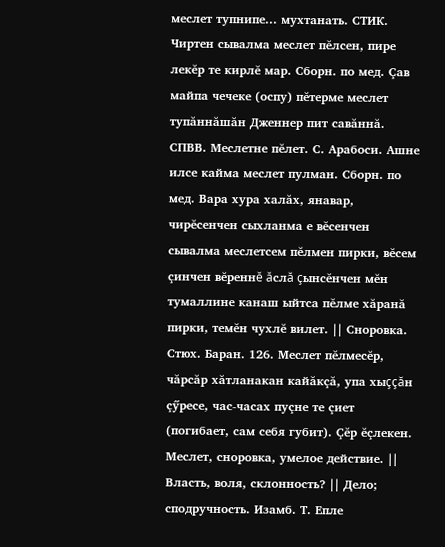меслет тупнипе... мухтанать. СТИК. Чиртен сывалма меслет пĕлсен, пире лекĕр те кирлĕ мар. Сборн. по мед. Çав майпа чечеке (оспу) пĕтерме меслет тупăннăшăн Дженнер пит савăннă. СПВВ. Меслетне пĕлет. С. Арабоси. Ашне илсе кайма меслет пулман. Сборн. по мед. Вара хура халăх, янавар, чирĕсенчен сыхланма е вĕсенчен сывалма меслетсем пĕлмен пирки, вĕсем çинчен вĕреннĕ ăслă çынсĕнчен мĕн тумаллине канаш ыйтса пĕлме хăранă пирки, темĕн чухлĕ вилет. || Сноровка. Стюх. Баран. 126. Меслет пĕлмесĕр, чăрсăр хăтланакан кайăкçă, упа хыççăн çӳресе, час-часах пуçне те çиет (погибает, сам себя губит). Çĕр ĕçлекен. Меслет, сноровка, умелое действие. || Власть, воля, склонность? || Дело; сподручность. Изамб. Т. Епле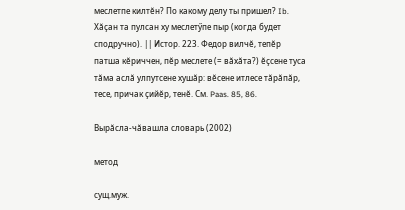меслетпе килтĕн? По какому делу ты пришел? Ib. Хăçан та пулсан ху меслетӳпе пыр (когда будет сподручно). || Истор. 223. Федор вилчĕ, тепĕр патша кĕриччен, пĕр меслете (= вăхăта?) ĕçсене туса тăма аслă улпутсене хушăр: вĕсене итлесе тăрăпăр, тесе, причак çийĕр, тенĕ. См. Paas. 85, 86.

Вырăсла-чăвашла словарь (2002)

метод

сущ.муж.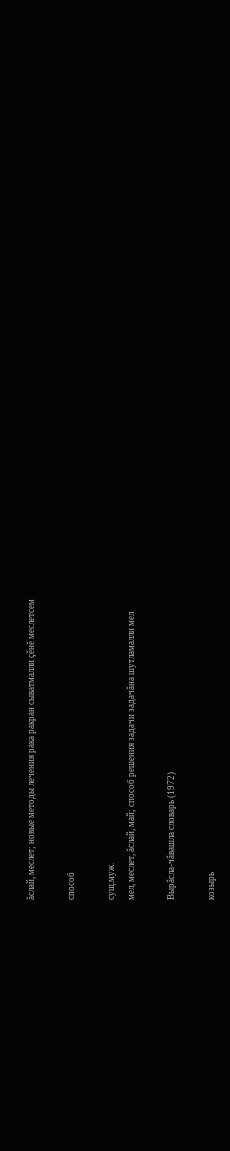ăслай, меслет; новые методы лечения рака ракран сыватмалли çĕнĕ меслетсем

способ

сущ.муж.
мел, меслет, ăслай, май; способ решения задачи задачăна шутламалли мел

Вырăсла-чăвашла словарь (1972)

козырь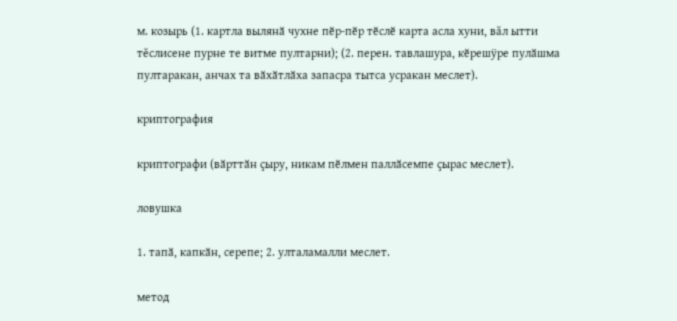м. козырь (1. картла вылянӑ чухне пӗр-пӗр тӗслӗ карта асла хуни, вăл ытти тĕслисене пурне те витме пултарни); (2. перен. тавлашура, кӗрешÿре пулӑшма пултаракан, анчах та вӑхӑтлӑха запасра тытса усракан меслет).

криптография

криптографи (вӑрттӑн ҫыру, никам пӗлмен паллӑсемпе ҫырас меслет).

ловушка

1. тапӑ, капкӑн, серепе; 2. улталамалли меслет.

метод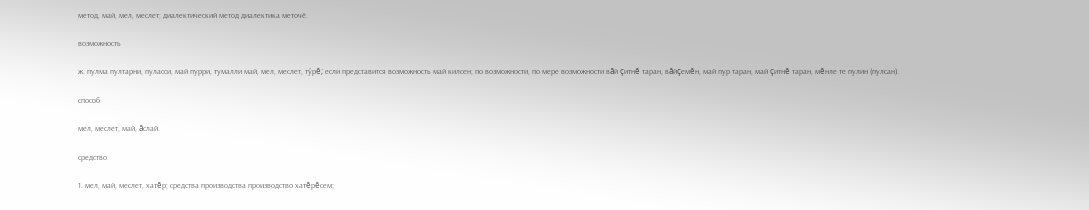метод, май, мел, меслет; диалектический метод диалектика меточӗ.

возможность

ж. пулма пултарни, пуласси, май пурри, тумалли май, мел, меслет, тӳрĕ; если представится возможность май килсен; по возможности, по мере возможности вăй çитнĕ таран, вăйçемĕн, май пур таран, май çитнĕ таран, мĕнле те пулин (пулсан).

способ

мел, меслет, май, ăслай.

средство

1. мел, май, меслет, хатĕр; средства производства производство хатĕрĕсем;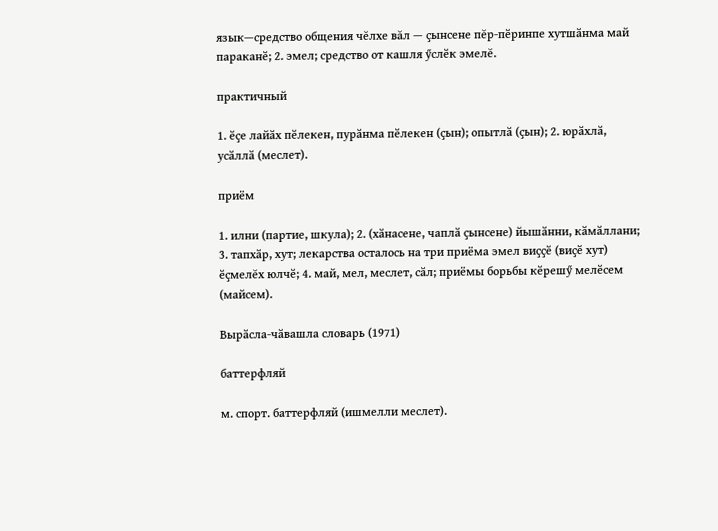язык—средство общения чĕлхе вăл — ҫынсене пĕр-пӗринпе хутшӑнма май параканӗ; 2. эмел; средство от кашля ӳслӗк эмелĕ.

практичный

1. ӗҫе лайӑх пӗлекен, пурӑнма пӗлекен (ҫын); опытлӑ (ҫын); 2. юрӑхлӑ, усӑллӑ (меслет).

приём

1. илни (партие, шкула); 2. (хӑнасене, чаплӑ ҫынсене) йышӑнни, кӑмӑллани; 3. тапхӑр, хут; лекарства осталось на три приёма эмел виҫҫӗ (виҫӗ хут) ӗҫмелĕх юлчӗ; 4. май, мел, меслет, сӑл; приёмы борьбы кӗрешӳ мелӗсем (майсем).

Вырӑсла-чӑвашла словарь (1971)

баттерфляй

м. спорт. баттерфляй (ишмелли меслет).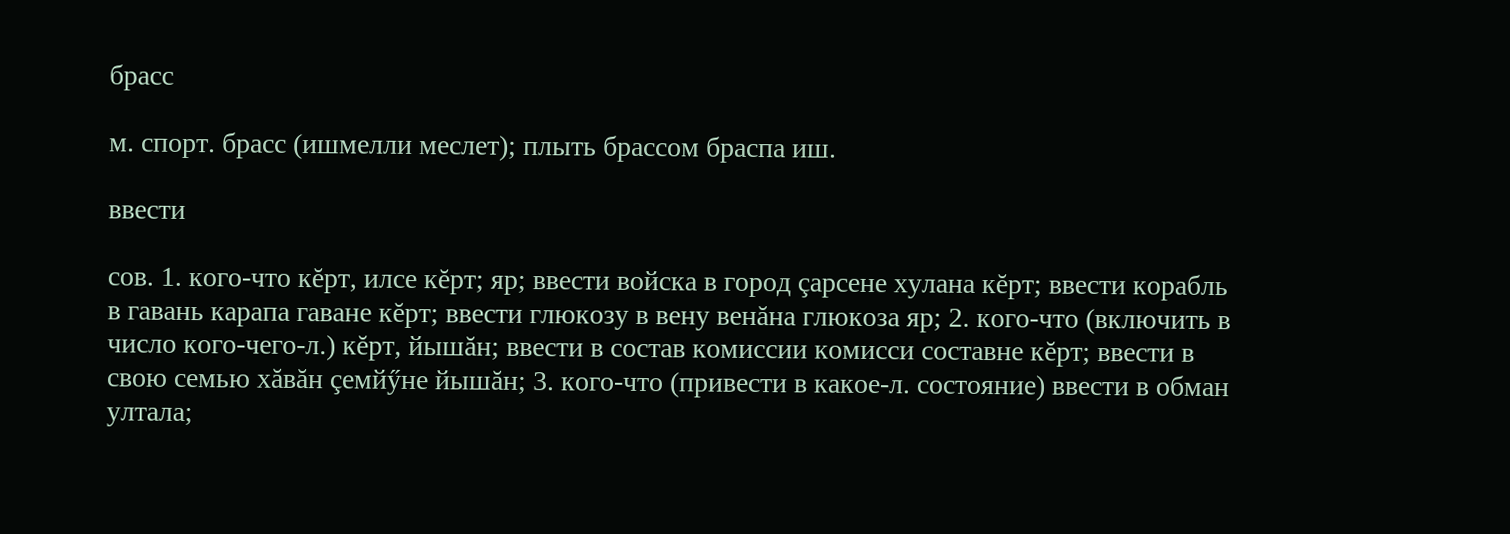брасс

м. спорт. брасс (ишмелли меслет); плыть брассом браспа иш.

ввести

сов. 1. кого-что кĕрт, илсе кĕрт; яр; ввести войска в город çарсене хулана кĕрт; ввести корабль в гавань карапа гаване кĕрт; ввести глюкозу в вену венăна глюкоза яр; 2. кого-что (включить в число кого-чего-л.) кĕрт, йышăн; ввести в состав комиссии комисси составне кĕрт; ввести в свою семью хăвăн çемйӳне йышăн; 3. кого-что (привести в какое-л. состояние) ввести в обман ултала;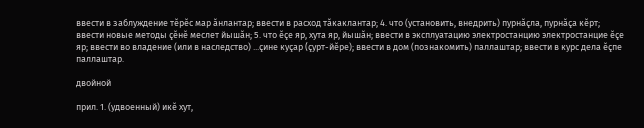ввести в заблуждение тĕрĕс мар ăнлантар; ввести в расход тăкаклантар; 4. что (установить, внедрить) пурнăçла, пурнăçа кĕрт; ввести новые методы çĕнĕ меслет йышăн; 5. что ĕçе яр, хута яр, йышăн; ввести в эксплуатацию электростанцию электростанцие ĕçе яр; ввести во владение (или в наследство) ...çине куçар (çурт-йĕре); ввести в дом (познакомить) паллаштар; ввести в курс дела ĕçпе паллаштар.

двойной

прил. 1. (удвоенный) икĕ хут,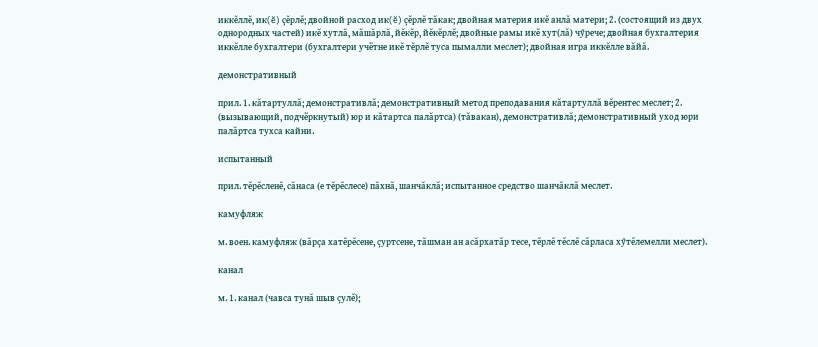иккĕллĕ, ик(ĕ) çĕрлĕ; двойной расход ик(ĕ) çĕрлĕ тăкак; двойная материя икĕ анлă матери; 2. (состоящий из двух однородных частей) икĕ хутлă, мăшăрлă, йĕкĕр, йĕкĕрлĕ; двойные рамы икĕ хут(лă) чӳрече; двойная бухгалтерия иккĕлле бухгалтери (бухгалтери учётне икĕ тĕрлĕ туса пымалли меслет); двойная игра иккĕлле вăйă.

демонстративный

прил. 1. кăтартуллă; демонстративлă; демонстративный метод преподавания кăтартуллă вĕрентес меслет; 2. (вызывающий, подчёркнутый) юр и кăтартса палăртса) (тăвакан), демонстративлă; демонстративный уход юри палăртса тухса кайни.

испытанный

прил. тĕрĕсленĕ, сăнаса (е тĕрĕслесе) пăхнă, шанчăклă; испытанное средство шанчăклă меслет.

камуфляж

м. воен. камуфляж (вăрçа хатĕрĕсене, çуртсене, тăшман ан асăрхатăр тесе, тĕрлĕ тĕслĕ сăрласа хӳтĕлемелли меслет).

канал

м. 1. канал (чавса тунă шыв çулĕ);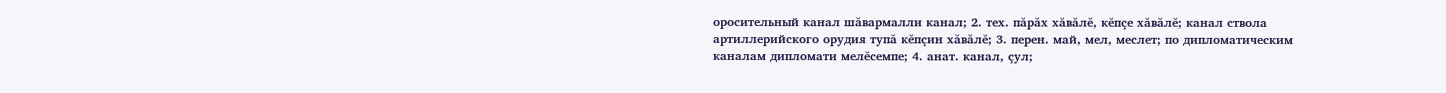оросительный канал шăвармалли канал; 2. тех. пăрăх хăвăлĕ, кĕпçе хăвăлĕ; канал ствола артиллерийского орудия тупă кĕпçин хăвăлĕ; 3. перен. май, мел, меслет; по дипломатическим каналам дипломати мелĕсемпе; 4. анат. канал, çул;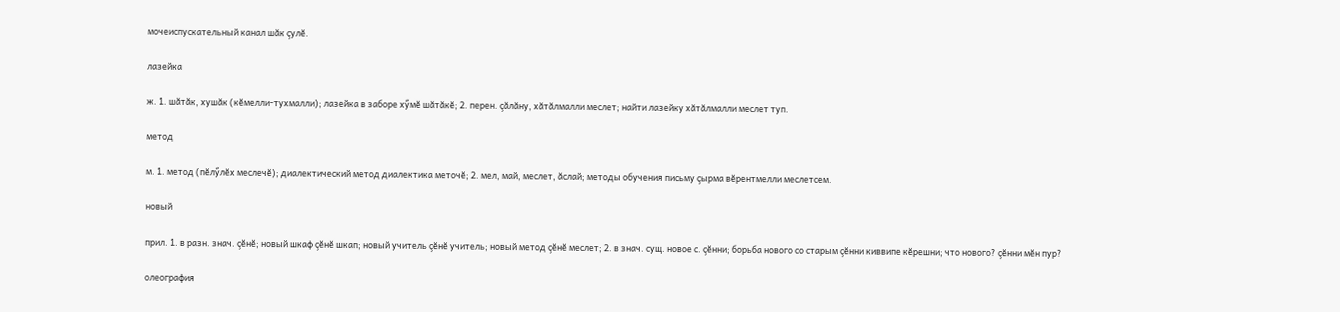мочеиспускательный канал шăк çулĕ.

лазейка

ж. 1. шăтăк, хушăк (кĕмелли-тухмалли); лазейка в заборе хӳмĕ шăтăкĕ; 2. перен. çăлăну, хăтăлмалли меслет; найти лазейку хăтăлмалли меслет туп.

метод

м. 1. метод (пĕлӳлĕх меслечĕ); диалектический метод диалектика меточĕ; 2. мел, май, меслет, ăслай; методы обучения письму çырма вĕрентмелли меслетсем.

новый

прил. 1. в разн. знач. çĕнĕ; новый шкаф çĕнĕ шкап; новый учитель çĕнĕ учитель; новый метод çĕнĕ меслет; 2. в знач. сущ. новое с. çĕнни; борьба нового со старым çĕнни киввипе кĕрешни; что нового? çĕнни мĕн пур?

олеография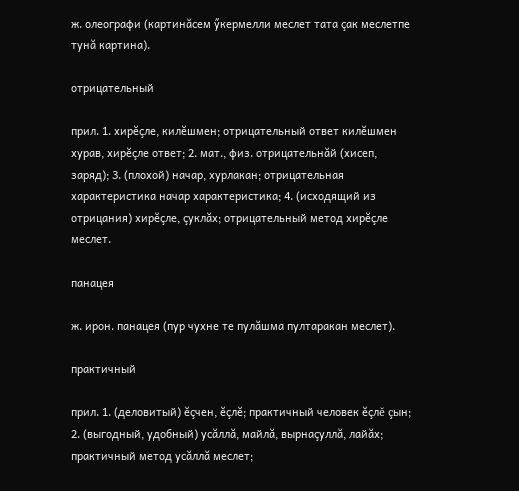ж. олеографи (картинăсем ӳкермелли меслет тата çак меслетпе тунă картина).

отрицательный

прил. 1. хирĕçле, килĕшмен; отрицательный ответ килĕшмен хурав, хирĕçле ответ; 2. мат., физ. отрицательнăй (хисеп, заряд); 3. (плохой) начар, хурлакан; отрицательная характеристика начар характеристика; 4. (исходящий из отрицания) хирĕçле, çуклăх; отрицательный метод хирĕçле меслет.

панацея

ж. ирон. панацея (пур чухне те пулăшма пултаракан меслет).

практичный

прил. 1. (деловитый) ĕçчен, ĕçлĕ; практичный человек ĕçлĕ çын; 2. (выгодный, удобный) усăллă, майлă, вырнаçуллă, лайăх; практичный метод усăллă меслет;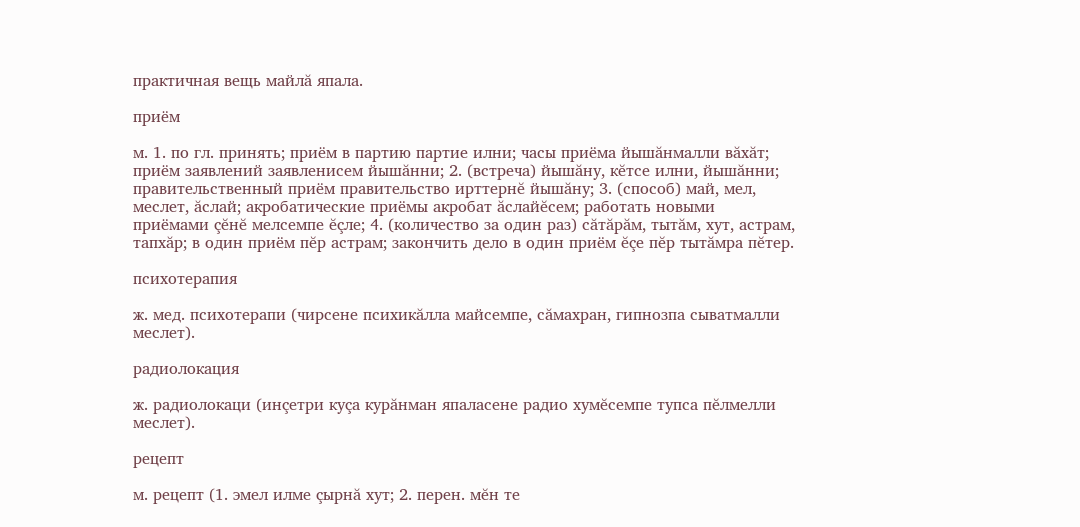практичная вещь майлă япала.

приём

м. 1. по гл. принять; приём в партию партие илни; часы приёма йышăнмалли вăхăт; приём заявлений заявленисем йышăнни; 2. (встреча) йышăну, кĕтсе илни, йышăнни; правительственный приём правительство ирттернĕ йышăну; 3. (способ) май, мел, меслет, ăслай; акробатические приёмы акробат ăслайĕсем; работать новыми приёмами çĕнĕ мелсемпе ĕçле; 4. (количество за один раз) сăтăрăм, тытăм, хут, астрам, тапхăр; в один приём пĕр астрам; закончить дело в один приём ĕçе пĕр тытăмра пĕтер.

психотерапия

ж. мед. психотерапи (чирсене психикăлла майсемпе, сăмахран, гипнозпа сыватмалли меслет).

радиолокация

ж. радиолокаци (инçетри куçа курăнман япаласене радио хумĕсемпе тупса пĕлмелли меслет).

рецепт

м. рецепт (1. эмел илме çырнă хут; 2. перен. мĕн те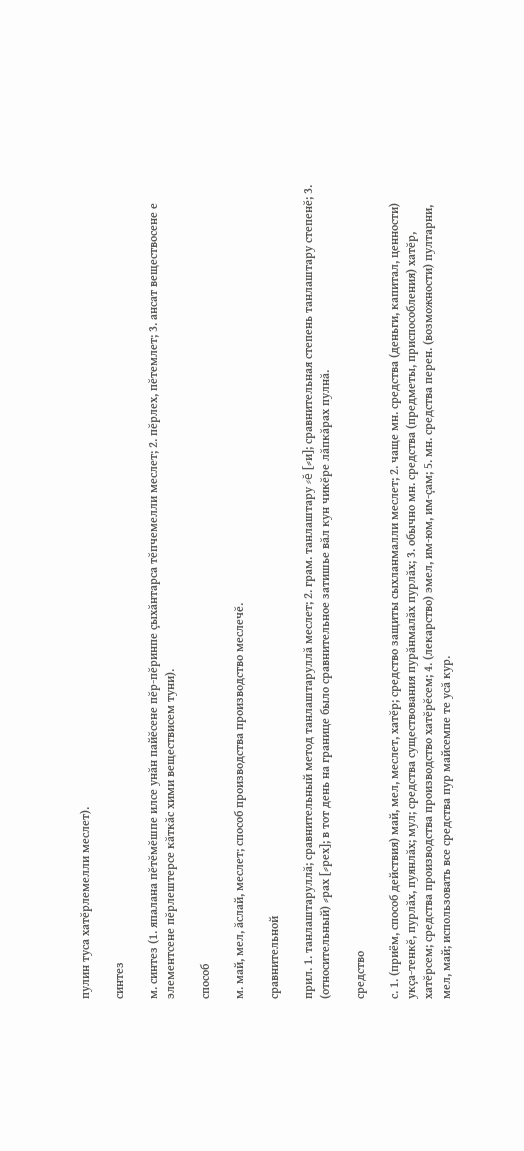пулин туса хатĕрлемелли меслет).

синтез

м. синтез (1. япалана пĕтĕмĕшпе илсе унăн пайĕсене пĕр-пĕринпе çыхăнтарса тĕпчемелли меслет; 2. пĕрлех, пĕтемлет; 3. ансат веществосене е элементсене пĕрлештерсе кăткăс хими веществисем туни).

способ

м. май, мел, ăслай, меслет; способ производства производство меслечĕ.

сравнительной

прил. 1. танлаштаруллă; сравнительный метод танлаштаруллă меслет; 2. грам. танлаштару ⸗ĕ [⸗и]; сравнительная степень танлаштару степенĕ; 3. (относительный) ⸗рах [⸗рех]; в тот день на границе было сравнительное затишье вăл кун чикĕре лăпкăрах пулнă.

средство

с. 1. (приём, способ действия) май, мел, меслет, хатĕр; средство защиты сыхланмалли меслет; 2. чаще мн. средства (деньги, капитал, ценности) укçа-тенкĕ, пурлăх, пуянлăх; мул; средства существования пурăнмалăх пурлăх; 3. обычно мн. средства (предметы, приспособления) хатĕр, хатĕрсем; средства производства производство хатĕрĕсем; 4. (лекарство) эмел, им-юм, им-çам; 5. мн. средства перен. (возможности) пултарни, мел, май; использовать все средства пур майсемпе те усă кур.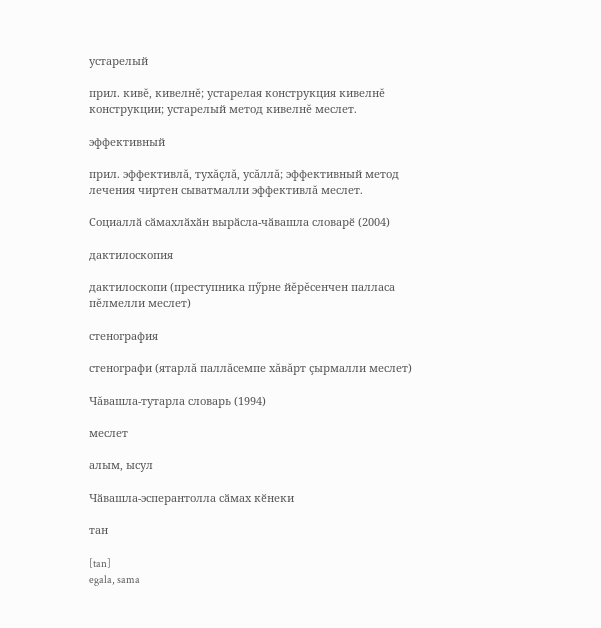устарелый

прил. кивĕ, кивелнĕ; устарелая конструкция кивелнĕ конструкции; устарелый метод кивелнĕ меслет.

эффективный

прил. эффективлă, тухăçлă, усăллă; эффективный метод лечения чиртен сыватмалли эффективлă меслет.

Социаллӑ сӑмахлӑхӑн вырӑсла-чӑвашла словарӗ (2004)

дактилоскопия

дактилоскопи (преступника пӳрне йĕрĕсенчен палласа пĕлмелли меслет)

стенография

стенографи (ятарлă паллăсемпе хăвăрт çырмалли меслет)

Чăвашла-тутарла словарь (1994)

меслет

алым, ысул

Чӑвашла-эсперантолла сӑмах кӗнеки

тан

[tan]
egala, sama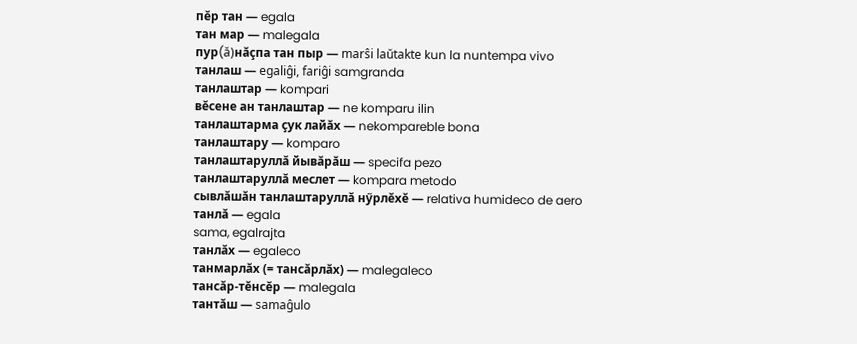пĕр тан — egala
тан мар — malegala
пур(ă)нăçпа тан пыр — marŝi laŭtakte kun la nuntempa vivo
танлаш — egaliĝi, fariĝi samgranda
танлаштар — kompari
вĕсене ан танлаштар — ne komparu ilin
танлаштарма çук лайăх — nekompareble bona
танлаштару — komparo
танлаштаруллă йывăрăш — specifa pezo
танлаштаруллă меслет — kompara metodo
сывлăшăн танлаштаруллă нӳрлĕхĕ — relativa humideco de aero
танлă — egala
sama, egalrajta
танлăх — egaleco
танмарлăх (= тансăрлăх) — malegaleco
тансăр-тĕнсĕр — malegala
тантăш — samaĝulo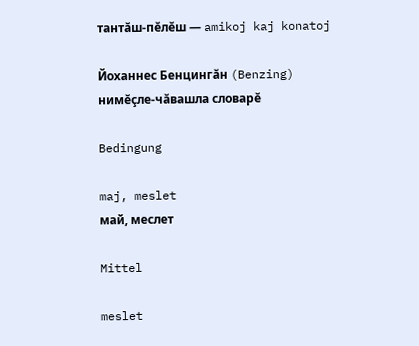тантăш-пĕлĕш — amikoj kaj konatoj

Йоханнeс Бeнцингăн (Benzing) нимĕçле-чăвашла словарĕ

Bedingung

maj, meslet
май, меслет

Mittel

meslet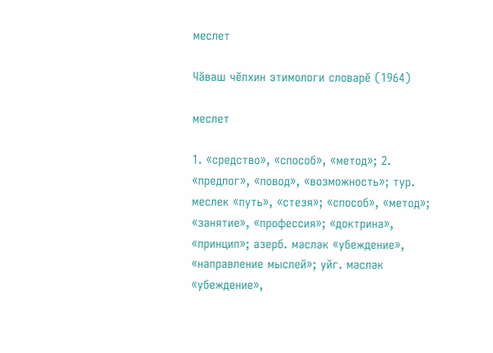меслет

Чӑваш чӗлхин этимологи словарĕ (1964)

меслет

1. «средство», «способ», «метод»; 2. «предлог», «повод», «возможность»; тур. меслек «путь», «стезя»; «способ», «метод»; «занятие», «профессия»; «доктрина», «принцип»; азерб. мәсләк «убеждение», «направление мыслей»; уйг. мәсләк «убеждение»,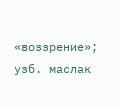«воззрение»; узб. маслак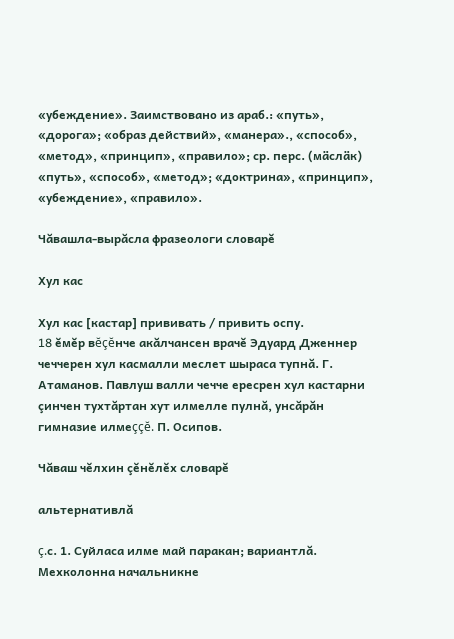«убеждение». Заимствовано из араб.: «путь», «дорога»; «образ действий», «манера»., «способ», «метод», «принцип», «правило»; ср. перс. (мӓcлӓк) «путь», «способ», «метод»; «доктрина», «принцип», «убеждение», «правило».

Чăвашла-вырăсла фразеологи словарĕ

Хул кас

Хул кас [кастар] прививать / привить оспу.
18 ĕмĕр вĕçĕнче акăлчансен врачĕ Эдуард Дженнер чеччерен хул касмалли меслет шыраса тупнă. Г. Атаманов. Павлуш валли чечче ересрен хул кастарни çинчен тухтăртан хут илмелле пулнă, унсăрăн гимназие илмеççĕ. П. Осипов.

Чăваш чĕлхин çĕнĕлĕх словарĕ

альтернативлă

ç.с. 1. Суйласа илме май паракан; вариантлă. Мехколонна начальникне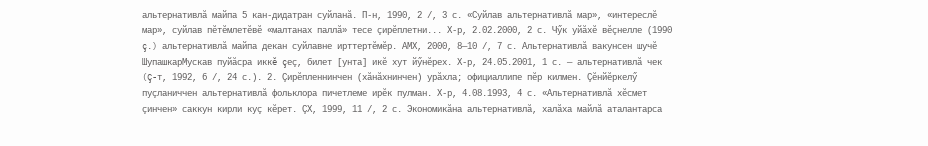альтернативлă майпа 5 кан-дидатран суйланă. П-н, 1990, 2 /, 3 с. «Суйлав альтернативлă мар», «интереслĕ мар», суйлав пĕтĕмлетĕвĕ «малтанах паллă» тесе çирĕплетни... Х-р, 2.02.2000, 2 с. Чӳк уйăхĕ вĕçнелле (1990 ç.) альтернативлă майпа декан суйлавне ирттертĕмĕр. АМХ, 2000, 8—10 /, 7 с. Альтернативлă вакунсен шучĕ ШупашкарМускав пуйăсра иккĕ çеç, билет [унта] икĕ хут йӳнĕрех. Х-р, 24.05.2001, 1 с. — альтернативлă чек (Ç-т, 1992, 6 /, 24 с.). 2. Çирĕпленнинчен (хăнăхнинчен) урăхла; официаллипе пĕр килмен. Çĕнйĕркелӳ пуçланиччен альтернативлă фольклора пичетлеме ирĕк пулман. Х-р, 4.08.1993, 4 с. «Альтернативлă хĕсмет çинчен» саккун кирли куç кĕрет. ÇХ, 1999, 11 /, 2 с. Экономикăна альтернативлă, халăха майлă аталантарса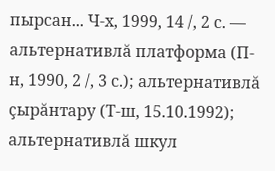пырсан... Ч-х, 1999, 14 /, 2 с. — альтернативлă платформа (П-н, 1990, 2 /, 3 с.); альтернативлă çырăнтару (Т-ш, 15.10.1992); альтернативлă шкул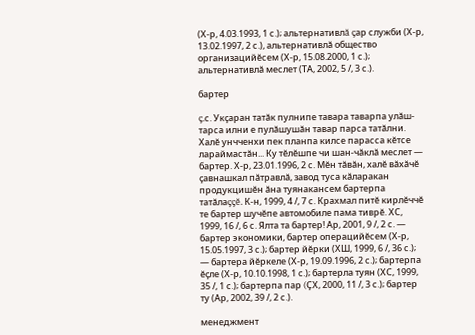(Х-р, 4.03.1993, 1 с.); альтернативлă çар служби (Х-р, 13.02.1997, 2 с.), альтернативлă общество организацийĕсем (Х-р, 15.08.2000, 1 с.); альтернативлă меслет (ТА, 2002, 5 /, 3 с.).

бартер

ç.с. Укçаран татăк пулнипе тавара таварпа улăш-тарса илни е пулăшушăн тавар парса татăлни. Халĕ унчченхи пек планпа килсе парасса кĕтсе лараймастăн... Ку тĕлĕшпе чи шан-чăклă меслет — бартер. Х-р, 23.01.1996, 2 с. Мĕн тăвăн, халĕ вăхăчĕ çавнашкал пăтравлă, завод туса кăларакан продукцишĕн ăна туянакансем бартерпа татăлаççĕ. К-н, 1999, 4 /, 7 с. Крахмал питĕ кирлĕччĕ те бартер шучĕпе автомобиле пама тиврĕ. ХС, 1999, 16 /, 6 с. Ялта та бартер! Ар, 2001, 9 /, 2 с. — бартер экономики, бартер операцийĕсем (Х-р, 15.05.1997, 3 с.); бартер йĕрки (ХШ, 1999, 6 /, 36 с.); — бартера йĕркеле (Х-р, 19.09.1996, 2 с.); бартерпа ĕçле (Х-р, 10.10.1998, 1 с.); бартерла туян (ХС, 1999, 35 /, 1 с.); бартерпа пар (ÇХ, 2000, 11 /, 3 с.); бартер ту (Ар, 2002, 39 /, 2 с.).

менеджмент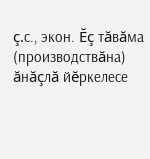ç.с., экон. Ĕç тăвăма (производствăна) ăнăçлă йĕркелесе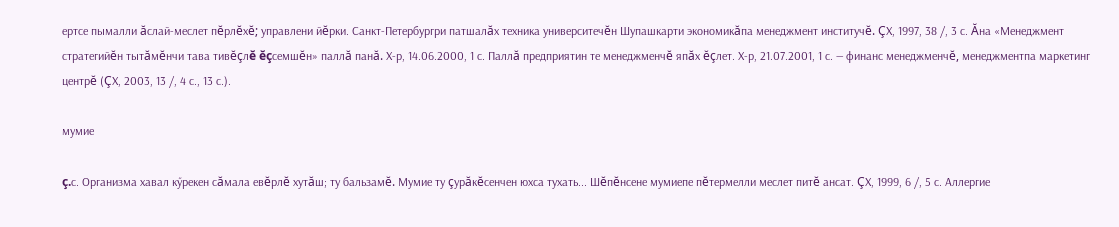ертсе пымалли ăслай-меслет пĕрлĕхĕ; управлени йĕрки. Санкт-Петербургри патшалăх техника университечĕн Шупашкарти экономикăпа менеджмент институчĕ. ÇХ, 1997, 38 /, 3 с. Ăна «Менеджмент стратегийĕн тытăмĕнчи тава тивĕçлĕ ĕçсемшĕн» паллă панă. Х-р, 14.06.2000, 1 с. Паллă предприятин те менеджменчĕ япăх ĕçлет. Х-р, 21.07.2001, 1 с. — финанс менеджменчĕ, менеджментпа маркетинг центрĕ (ÇХ, 2003, 13 /, 4 с., 13 с.).

мумие

ç.с. Организма хавал кӳрекен сăмала евĕрлĕ хутăш; ту бальзамĕ. Мумие ту çурăкĕсенчен юхса тухать... Шĕпĕнсене мумиепе пĕтермелли меслет питĕ ансат. ÇХ, 1999, 6 /, 5 с. Аллергие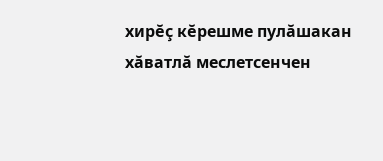хирĕç кĕрешме пулăшакан хăватлă меслетсенчен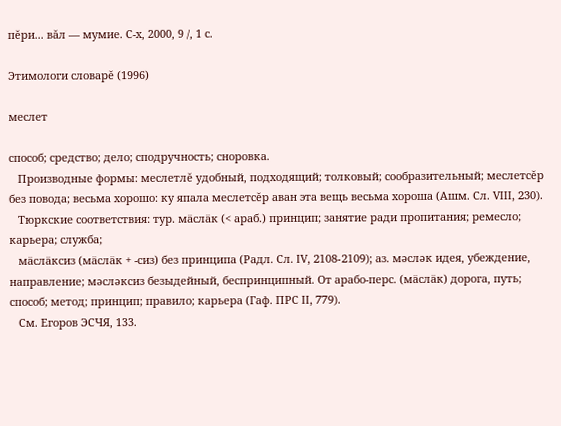пĕри... вăл — мумие. С-х, 2000, 9 /, 1 с.

Этимологи словарĕ (1996)

меслет

способ; средство; дело; сподручность; сноровка.
   Производные формы: меслетлĕ удобный, подходящий; толковый; сообразительный; меслетсĕр без повода; весьма хорошо: ку япала меслетсĕр аван эта вещь весьма хороша (Ашм. Сл. VIII, 230).
   Тюркские соответствия: тур. мäслäк (< араб.) принцип; занятие ради пропитания; ремесло; карьера; служба;
   мäслäксиз (мäслäк + -сиз) без принципа (Радл. Сл. IV, 2108-2109); аз. мәсләк идея, убеждение, направление; мәсләксиз безыдейный, беспринципный. От арабо-перс. (мäслäк) дорога, путь; способ; метод; принцип; правило; карьера (Гаф. ПРС II, 779).
   См. Егоров ЭСЧЯ, 133.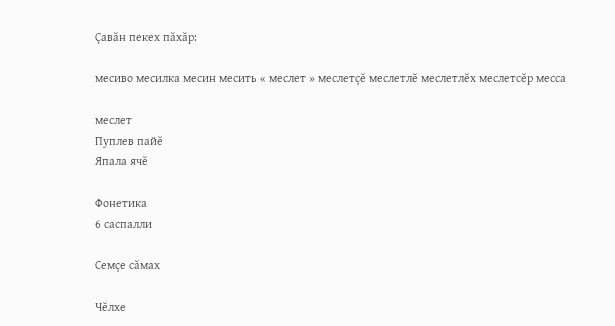Çавăн пекех пăхăр:

месиво месилка месин месить « меслет » меслетçĕ меслетлĕ меслетлĕх меслетсĕр месса

меслет
Пуплев пайĕ
Япала ячĕ

Фонетика
6 саспалли

Семçе сăмах

Чĕлхе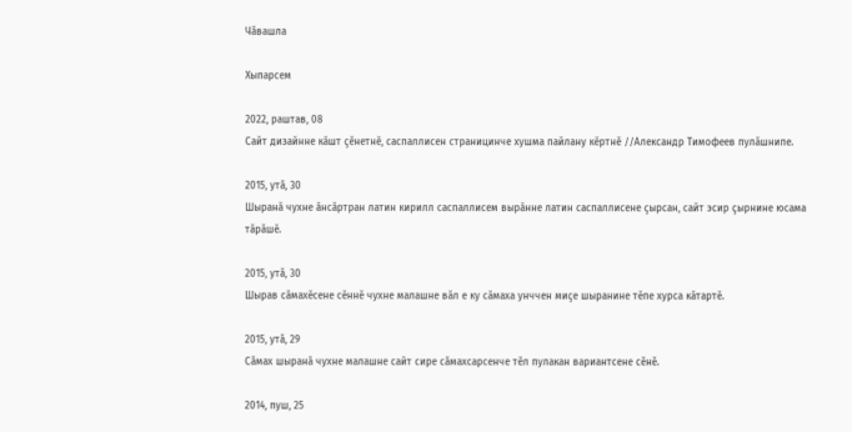Чăвашла

Хыпарсем

2022, раштав, 08
Сайт дизайнне кӑшт ҫӗнетнӗ, саспаллисен страницинче хушма пайлану кӗртнӗ //Александр Тимофеев пулӑшнипе.

2015, утă, 30
Шыранӑ чухне ӑнсӑртран латин кирилл саспаллисем вырӑнне латин саспаллисене ҫырсан, сайт эсир ҫырнине юсама тӑрӑшӗ.

2015, утă, 30
Шырав сӑмахӗсене сӗннӗ чухне малашне вӑл е ку сӑмаха унччен миҫе шыранине тӗпе хурса кӑтартӗ.

2015, утă, 29
Сăмах шыранӑ чухне малашне сайт сире сăмахсарсенче тĕл пулакан вариантсене сĕнĕ.

2014, пуш, 25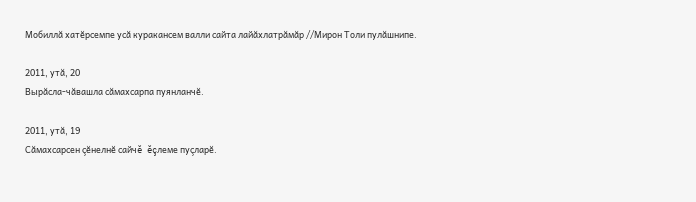Мобиллă хатĕрсемпе усă куракансем валли сайта лайăхлатрăмăр //Мирон Толи пулăшнипе.

2011, утă, 20
Вырăсла-чăвашла сăмахсарпа пуянланчĕ.

2011, утă, 19
Сăмахсарсен çĕнелнĕ сайчĕ ĕçлеме пуçларĕ.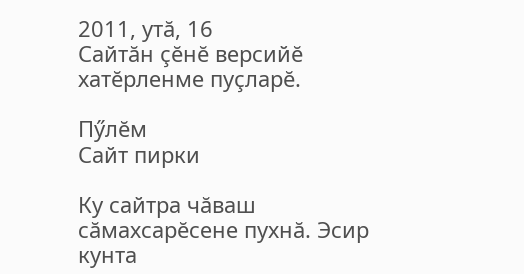2011, утă, 16
Сайтăн çĕнĕ версийĕ хатĕрленме пуçларĕ.

Пӳлĕм
Сайт пирки

Ку сайтра чăваш сăмахсарĕсене пухнă. Эсир кунта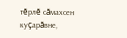тĕрлĕ сăмахсен куçарăвне,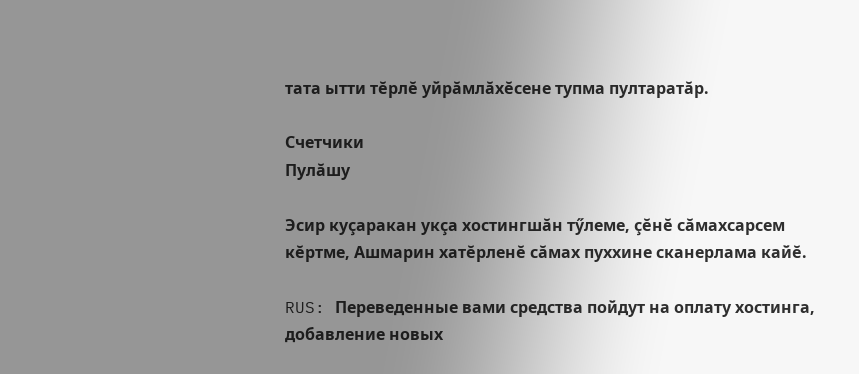тата ытти тĕрлĕ уйрăмлăхĕсене тупма пултаратăр.

Счетчики
Пулăшу

Эсир куçаракан укçа хостингшăн тӳлеме, çĕнĕ сăмахсарсем кĕртме, Ашмарин хатĕрленĕ сăмах пуххине сканерлама кайĕ.

RUS: Переведенные вами средства пойдут на оплату хостинга, добавление новых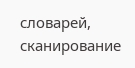словарей, сканирование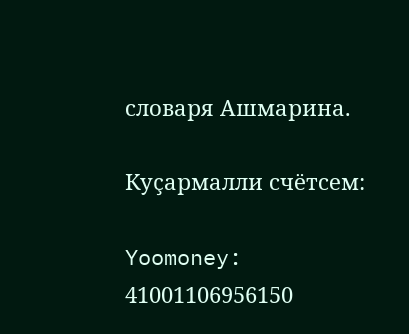словаря Ашмарина.

Куçармалли счётсем:

Yoomoney: 41001106956150